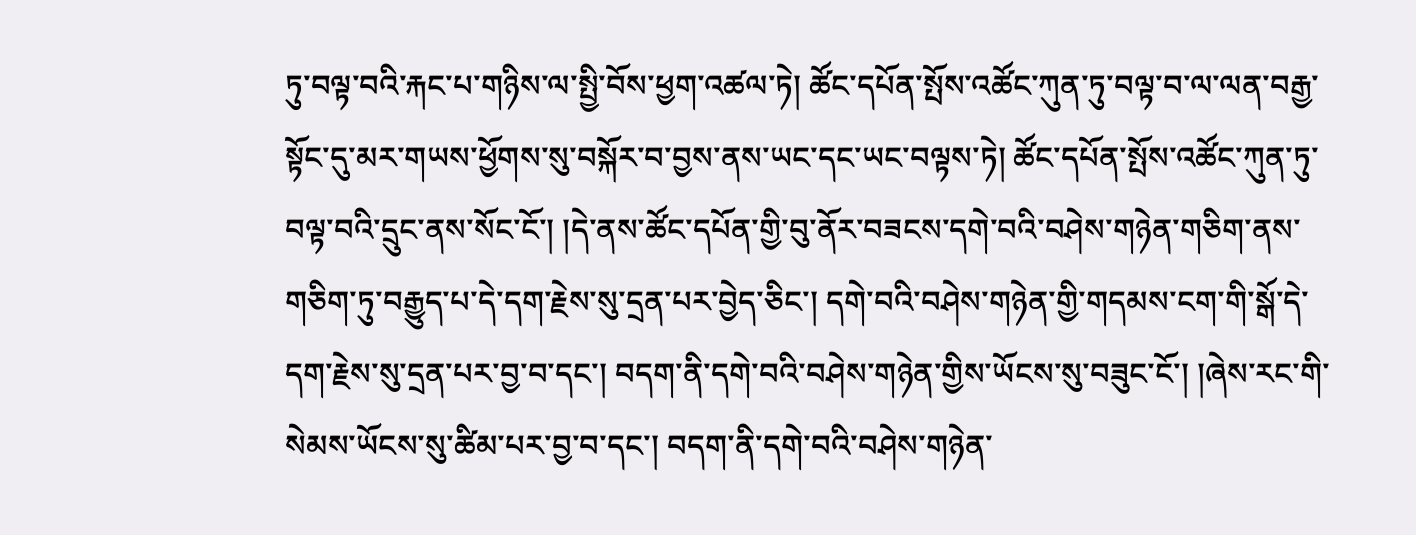ཏུ་བལྟ་བའི་རྐང་པ་གཉིས་ལ་སྤྱི་བོས་ཕྱག་འཚལ་ཏེ། ཚོང་དཔོན་སྤོས་འཚོང་ཀུན་ཏུ་བལྟ་བ་ལ་ལན་བརྒྱ་སྟོང་དུ་མར་གཡས་ཕྱོགས་སུ་བསྐོར་བ་བྱས་ནས་ཡང་དང་ཡང་བལྟས་ཏེ། ཚོང་དཔོན་སྤོས་འཚོང་ཀུན་ཏུ་བལྟ་བའི་དྲུང་ནས་སོང་ངོ་། །དེ་ནས་ཚོང་དཔོན་གྱི་བུ་ནོར་བཟངས་དགེ་བའི་བཤེས་གཉེན་གཅིག་ནས་གཅིག་ཏུ་བརྒྱུད་པ་དེ་དག་རྗེས་སུ་དྲན་པར་བྱེད་ཅིང་། དགེ་བའི་བཤེས་གཉེན་གྱི་གདམས་ངག་གི་སྒོ་དེ་དག་རྗེས་སུ་དྲན་པར་བྱ་བ་དང་། བདག་ནི་དགེ་བའི་བཤེས་གཉེན་གྱིས་ཡོངས་སུ་བཟུང་ངོ་། །ཞེས་རང་གི་སེམས་ཡོངས་སུ་ཚིམ་པར་བྱ་བ་དང་། བདག་ནི་དགེ་བའི་བཤེས་གཉེན་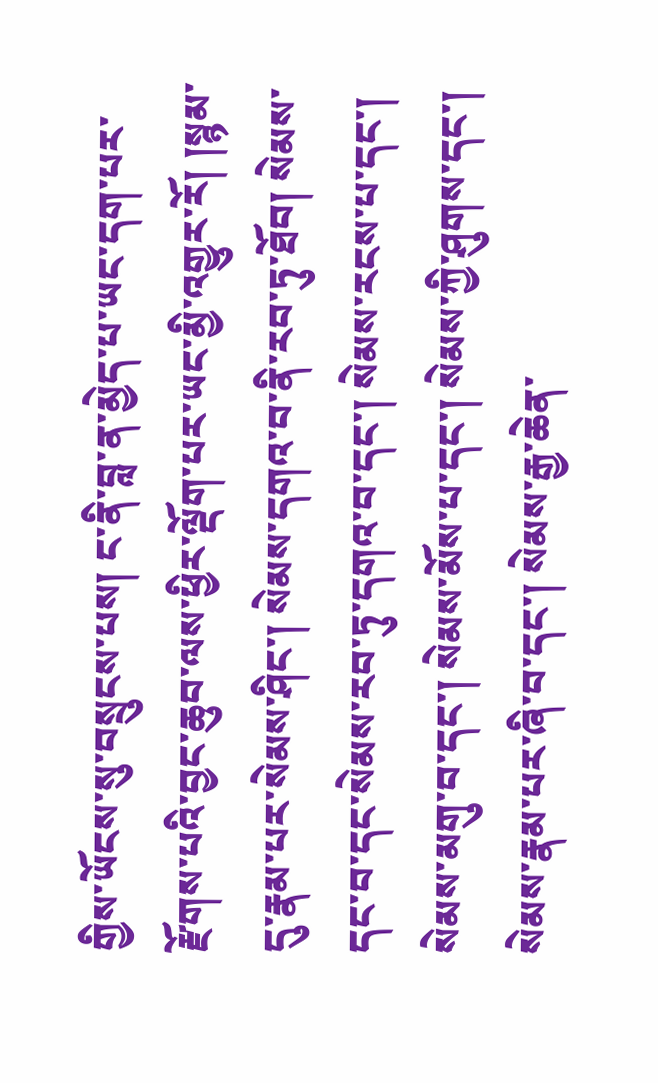གྱིས་ཡོངས་སུ་བསྲུངས་པས། ང་ནི་བླ་ན་མྱེད་པ་ཡང་དག་པར་རྫོགས་པའི་བྱང་ཆུབ་ལས་ཕྱིར་ལྡོག་པར་ཡང་མྱི་འགྱུར་རོ། །སྙམ་དུ་རྣམ་པར་སེམས་ཤིང་། སེམས་དགའ་བ་ནི་རབ་ཏུ་ཐོབ། སེམས་དང་བ་དང་སེམས་རབ་ཏུ་དགའ་བ་དང་། སེམས་རངས་པ་དང་། སེམས་མགུ་བ་དང་། སེམས་མོས་པ་དང་། སེམས་ཀྱི་ཤུགས་དང་། སེམས་རྣམ་པར་ཞི་བ་དང་། སེམས་རྒྱ་ཆེན་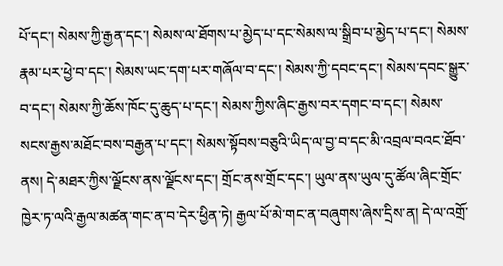པོ་དང་། སེམས་ཀྱི་རྒྱན་དང་། སེམས་ལ་ཐོགས་པ་མྱེད་པ་དང་སེམས་ལ་སྒྲིབ་པ་མྱེད་པ་དང་། སེམས་རྣམ་པར་ཕྱེ་བ་དང་། སེམས་ཡང་དག་པར་གཞོལ་བ་དང་། སེམས་ཀྱི་དབང་དང་། སེམས་དབང་སྒྱུར་བ་དང་། སེམས་ཀྱི་ཆོས་ཁོང་དུ་ཆུད་པ་དང་། སེམས་ཀྱིས་ཞིང་རྒྱས་བར་དགང་བ་དང་། སེམས་སངས་རྒྱས་མཐོང་བས་བརྒྱན་པ་དང་། སེམས་སྟོབས་བཅུའི་ཡིད་ལ་བྱ་བ་དང་མི་འབྲལ་བའང་ཐོབ་ནས། དེ་མཐར་ཀྱིས་ལྗོངས་ནས་ལྗོངས་དང་། གྲོང་ནས་གྲོང་དང་། ཡུལ་ནས་ཡུལ་དུ་ཚོལ་ཞིང་གྲོང་ཁྱེར་ཏ་ལའི་རྒྱལ་མཚན་གང་ན་བ་དེར་ཕྱིན་ཏེ། རྒྱལ་པོ་མེ་གང་ན་བཞུགས་ཞེས་དྲིས་ན། དེ་ལ་འགྲོ་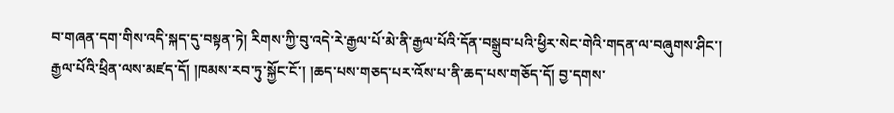བ་གཞན་དག་གིས་འདི་སྐད་དུ་བསྟན་ཏེ། རིགས་ཀྱི་བུ་འདེ་རེ་རྒྱལ་པོ་མེ་ནི་རྒྱལ་པོའི་དོན་བསྒྲུབ་པའི་ཕྱིར་སེང་གེའི་གདན་ལ་བཞུགས་ཤིང་། རྒྱལ་པོའི་ཕྲིན་ལས་མཛད་དོ། །ཁམས་རབ་ཏུ་སྐྱོང་ངོ་། །ཆད་པས་གཅད་པར་འོས་པ་ནི་ཆད་པས་གཅོད་དོ། བྱ་དགས་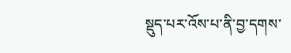སྡུད་པར་འོས་པ་ནི་བྱ་དགས་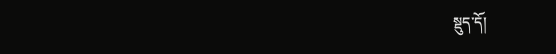སྡུད་དོ།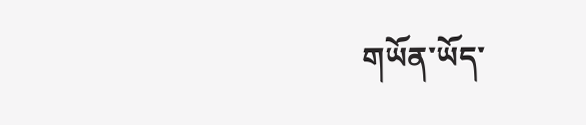གཡོན་ཡོད་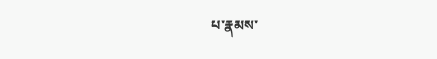པ་རྣམས་